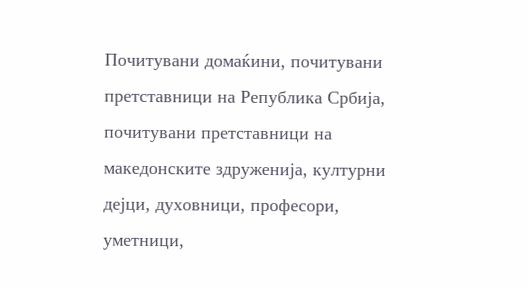Почитувани домаќини, почитувани претставници на Република Србија, почитувани претставници на македонските здруженија, културни дејци, духовници, професори, уметници,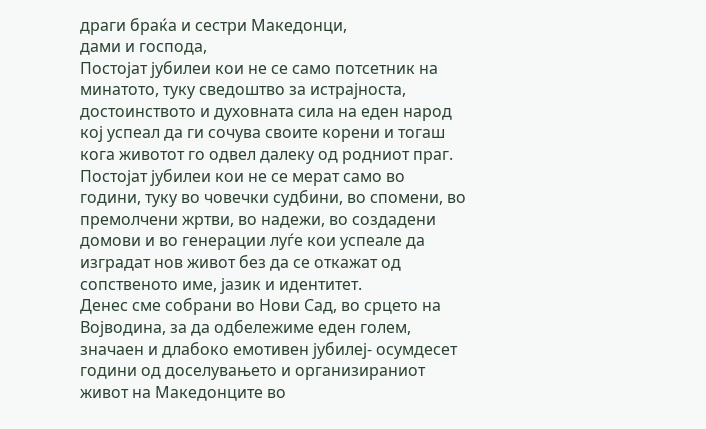драги браќа и сестри Македонци,
дами и господа,
Постојат јубилеи кои не се само потсетник на минатото, туку сведоштво за истрајноста, достоинството и духовната сила на еден народ кој успеал да ги сочува своите корени и тогаш кога животот го одвел далеку од родниот праг. Постојат јубилеи кои не се мерат само во години, туку во човечки судбини, во спомени, во премолчени жртви, во надежи, во создадени домови и во генерации луѓе кои успеале да изградат нов живот без да се откажат од сопственото име, јазик и идентитет.
Денес сме собрани во Нови Сад, во срцето на Војводина, за да одбележиме еден голем, значаен и длабоко емотивен јубилеј- осумдесет години од доселувањето и организираниот живот на Македонците во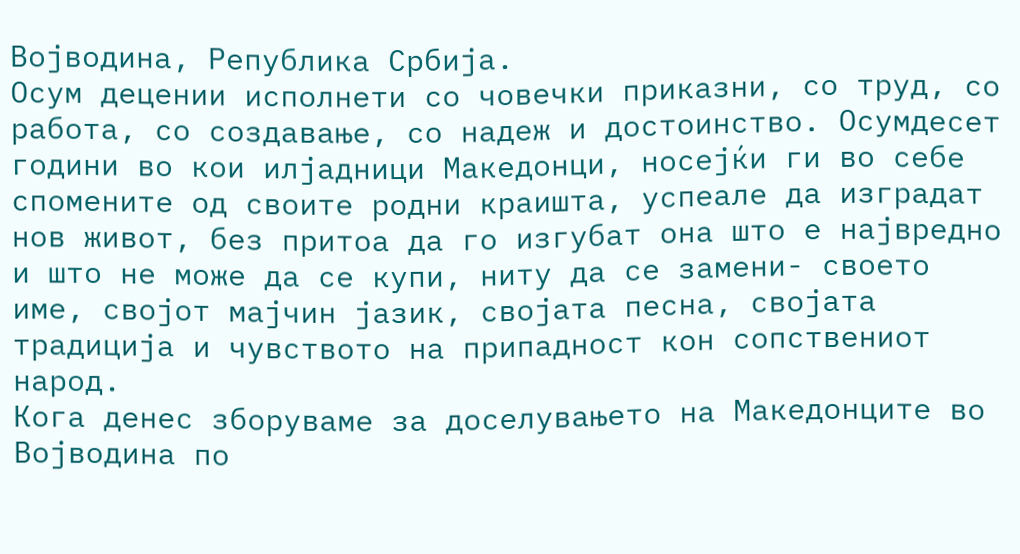Војводина, Република Србија.
Осум децении исполнети со човечки приказни, со труд, со работа, со создавање, со надеж и достоинство. Осумдесет години во кои илјадници Македонци, носејќи ги во себе спомените од своите родни краишта, успеале да изградат нов живот, без притоа да го изгубат она што е највредно и што не може да се купи, ниту да се замени- своето име, својот мајчин јазик, својата песна, својата традиција и чувството на припадност кон сопствениот народ.
Кога денес зборуваме за доселувањето на Македонците во Војводина по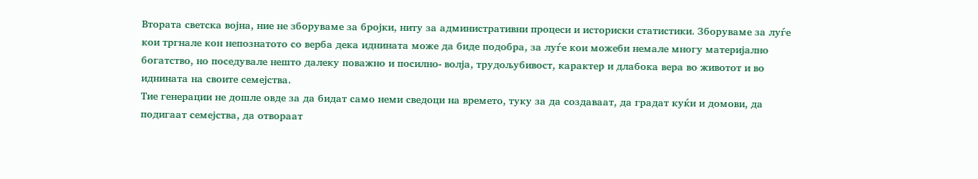Втората светска војна, ние не зборуваме за бројки, ниту за административни процеси и историски статистики. Зборуваме за луѓе кои тргнале кон непознатото со верба дека иднината може да биде подобра, за луѓе кои можеби немале многу материјално богатство, но поседувале нешто далеку поважно и посилно- волја, трудољубивост, карактер и длабока вера во животот и во иднината на своите семејства.
Тие генерации не дошле овде за да бидат само неми сведоци на времето, туку за да создаваат, да градат куќи и домови, да подигаат семејства, да отвораат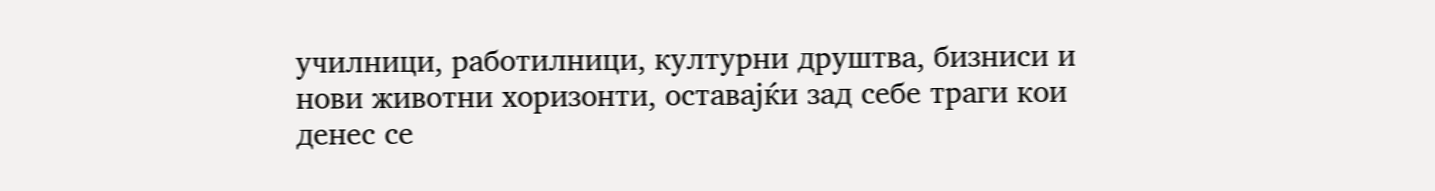училници, работилници, културни друштва, бизниси и нови животни хоризонти, оставајќи зад себе траги кои денес се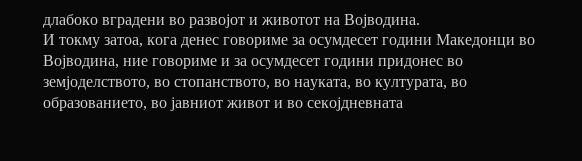длабоко вградени во развојот и животот на Војводина.
И токму затоа, кога денес говориме за осумдесет години Македонци во Војводина, ние говориме и за осумдесет години придонес во земјоделството, во стопанството, во науката, во културата, во образованието, во јавниот живот и во секојдневната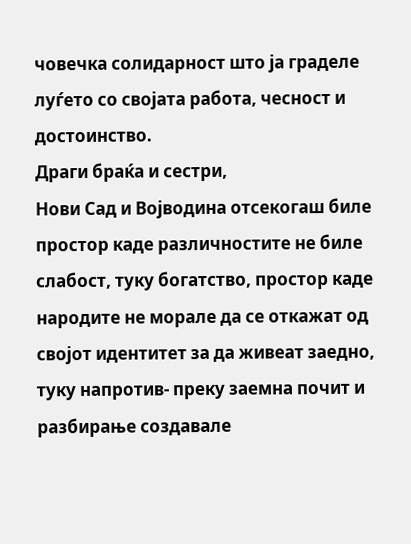човечка солидарност што ја граделе луѓето со својата работа, чесност и достоинство.
Драги браќа и сестри,
Нови Сад и Војводина отсекогаш биле простор каде различностите не биле слабост, туку богатство, простор каде народите не морале да се откажат од својот идентитет за да живеат заедно, туку напротив- преку заемна почит и разбирање создавале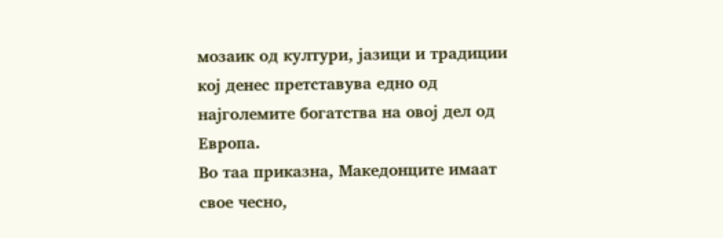мозаик од култури, јазици и традиции кој денес претставува едно од најголемите богатства на овој дел од Европа.
Во таа приказна, Македонците имаат свое чесно,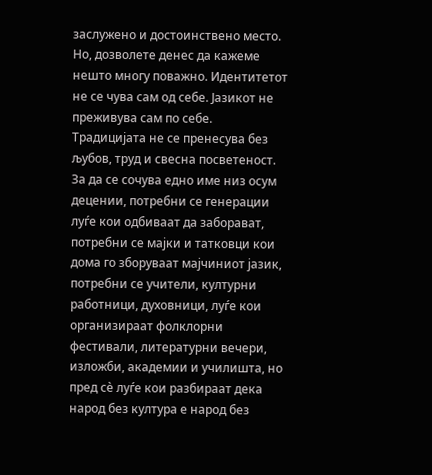заслужено и достоинствено место.
Но, дозволете денес да кажеме нешто многу поважно. Идентитетот не се чува сам од себе. Јазикот не преживува сам по себе. Традицијата не се пренесува без љубов, труд и свесна посветеност. За да се сочува едно име низ осум децении, потребни се генерации луѓе кои одбиваат да заборават, потребни се мајки и татковци кои дома го зборуваат мајчиниот јазик, потребни се учители, културни работници, духовници, луѓе кои организираат фолклорни фестивали, литературни вечери, изложби, академии и училишта, но пред сѐ луѓе кои разбираат дека народ без култура е народ без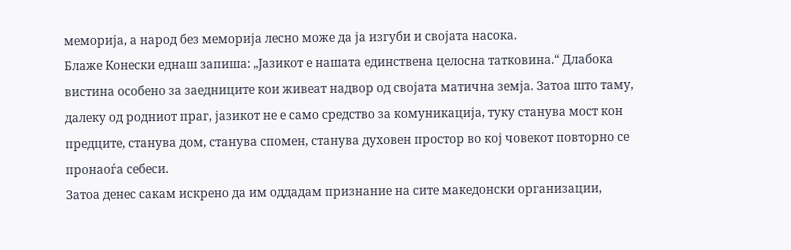меморија, а народ без меморија лесно може да ја изгуби и својата насока.
Блаже Конески еднаш запиша: „Јазикот е нашата единствена целосна татковина.“ Длабока вистина особено за заедниците кои живеат надвор од својата матична земја. Затоа што таму, далеку од родниот праг, јазикот не е само средство за комуникација, туку станува мост кон предците, станува дом, станува спомен, станува духовен простор во кој човекот повторно се пронаоѓа себеси.
Затоа денес сакам искрено да им оддадам признание на сите македонски организации,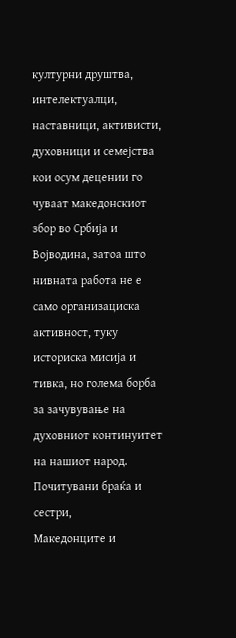културни друштва, интелектуалци, наставници, активисти, духовници и семејства кои осум децении го чуваат македонскиот збор во Србија и Војводина, затоа што нивната работа не е само организациска активност, туку историска мисија и тивка, но голема борба за зачувување на духовниот континуитет на нашиот народ.
Почитувани браќа и сестри,
Македонците и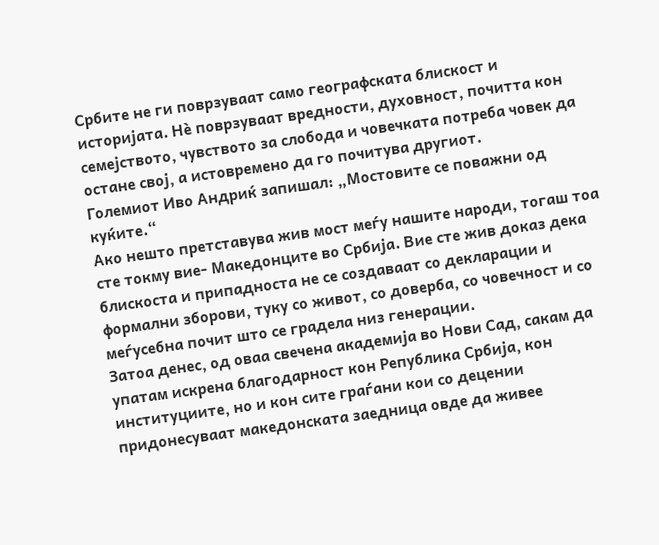Србите не ги поврзуваат само географската блискост и историјата. Нѐ поврзуваат вредности, духовност, почитта кон семејството, чувството за слобода и човечката потреба човек да остане свој, а истовремено да го почитува другиот.
Големиот Иво Андриќ запишал: „Мостовите се поважни од куќите.“
Ако нешто претставува жив мост меѓу нашите народи, тогаш тоа сте токму вие- Македонците во Србија. Вие сте жив доказ дека блискоста и припадноста не се создаваат со декларации и формални зборови, туку со живот, со доверба, со човечност и со меѓусебна почит што се градела низ генерации.
Затоа денес, од оваа свечена академија во Нови Сад, сакам да упатам искрена благодарност кон Република Србија, кон институциите, но и кон сите граѓани кои со децении придонесуваат македонската заедница овде да живее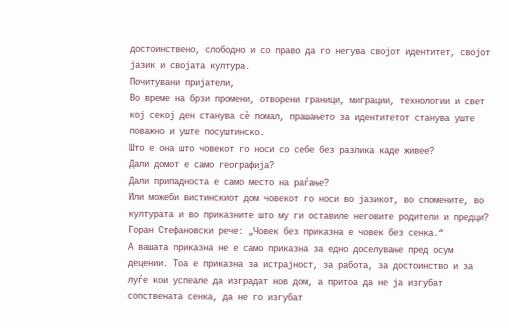достоинствено, слободно и со право да го негува својот идентитет, својот јазик и својата култура.
Почитувани пријатели,
Во време на брзи промени, отворени граници, миграции, технологии и свет кој секој ден станува сѐ помал, прашањето за идентитетот станува уште поважно и уште посуштинско.
Што е она што човекот го носи со себе без разлика каде живее?
Дали домот е само географија?
Дали припадноста е само место на раѓање?
Или можеби вистинскиот дом човекот го носи во јазикот, во спомените, во културата и во приказните што му ги оставиле неговите родители и предци?
Горан Стефановски рече: „Човек без приказна е човек без сенка.“
А вашата приказна не е само приказна за едно доселување пред осум децении. Тоа е приказна за истрајност, за работа, за достоинство и за луѓе кои успеале да изградат нов дом, а притоа да не ја изгубат сопствената сенка, да не го изгубат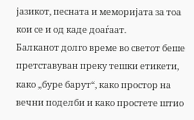јазикот, песната и меморијата за тоа кои се и од каде доаѓаат.
Балканот долго време во светот беше претставуван преку тешки етикети, како „буре барут“, како простор на вечни поделби и како простете штио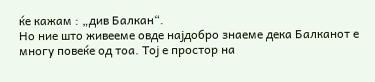ќе кажам : „див Балкан“.
Но ние што живееме овде најдобро знаеме дека Балканот е многу повеќе од тоа. Тој е простор на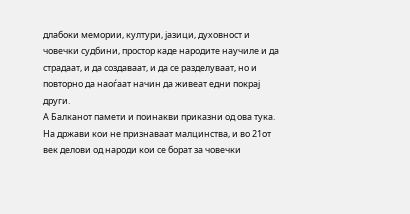длабоки мемории, култури, јазици, духовност и човечки судбини, простор каде народите научиле и да страдаат, и да создаваат, и да се разделуваат, но и повторно да наоѓаат начин да живеат едни покрај други.
А Балканот памети и поинакви приказни од ова тука. На држави кои не признаваат малцинства, и во 21от век делови од народи кои се борат за човечки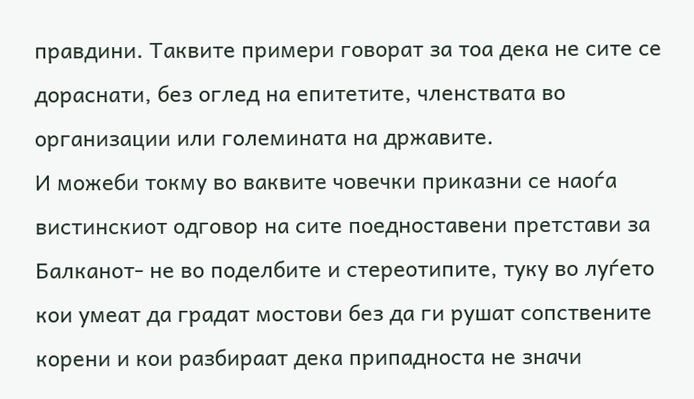правдини. Таквите примери говорат за тоа дека не сите се дораснати, без оглед на епитетите, членствата во организации или големината на државите.
И можеби токму во ваквите човечки приказни се наоѓа вистинскиот одговор на сите поедноставени претстави за Балканот- не во поделбите и стереотипите, туку во луѓето кои умеат да градат мостови без да ги рушат сопствените корени и кои разбираат дека припадноста не значи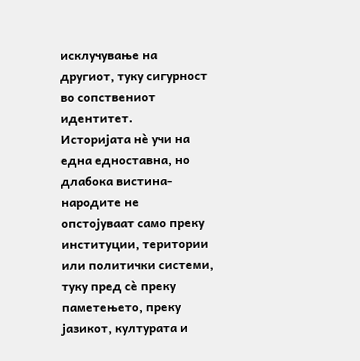исклучување на другиот, туку сигурност во сопствениот идентитет.
Историјата нѐ учи на една едноставна, но длабока вистина- народите не опстојуваат само преку институции, територии или политички системи, туку пред сѐ преку паметењето, преку јазикот, културата и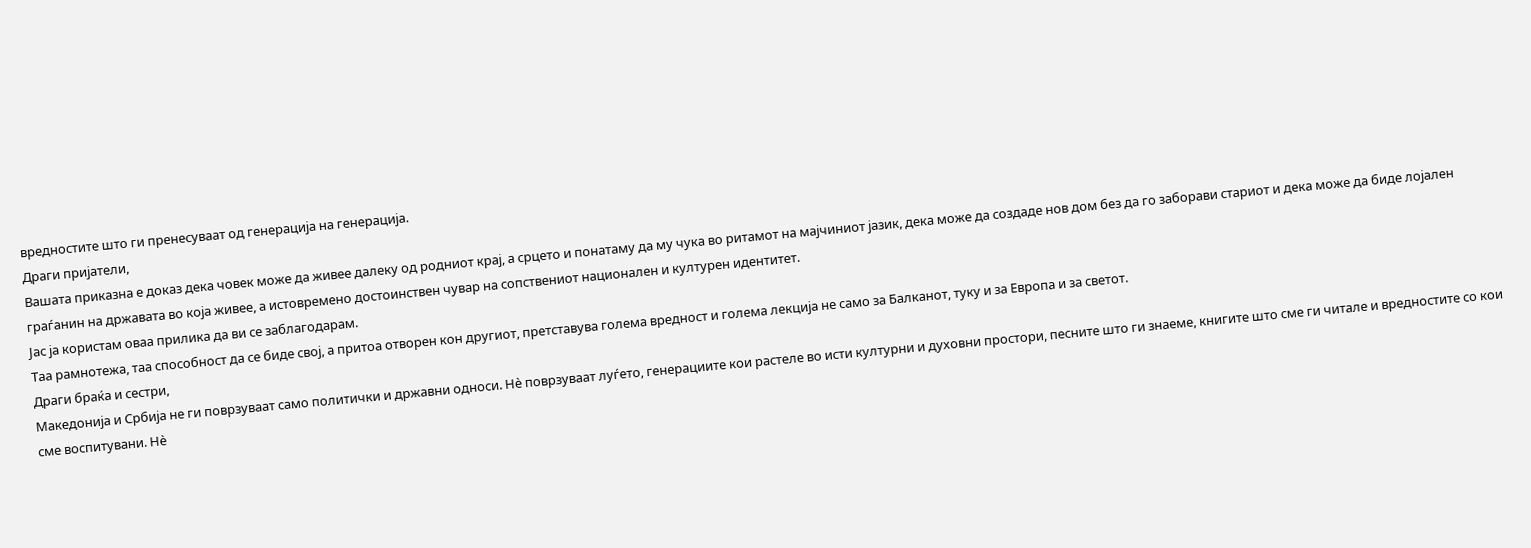вредностите што ги пренесуваат од генерација на генерација.
Драги пријатели,
Вашата приказна е доказ дека човек може да живее далеку од родниот крај, а срцето и понатаму да му чука во ритамот на мајчиниот јазик, дека може да создаде нов дом без да го заборави стариот и дека може да биде лојален граѓанин на државата во која живее, а истовремено достоинствен чувар на сопствениот национален и културен идентитет.
Јас ја користам оваа прилика да ви се заблагодарам.
Таа рамнотежа, таа способност да се биде свој, а притоа отворен кон другиот, претставува голема вредност и голема лекција не само за Балканот, туку и за Европа и за светот.
Драги браќа и сестри,
Македонија и Србија не ги поврзуваат само политички и државни односи. Нѐ поврзуваат луѓето, генерациите кои растеле во исти културни и духовни простори, песните што ги знаеме, книгите што сме ги читале и вредностите со кои сме воспитувани. Нѐ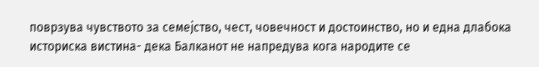поврзува чувството за семејство, чест, човечност и достоинство, но и една длабока историска вистина- дека Балканот не напредува кога народите се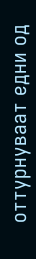оттурнуваат едни од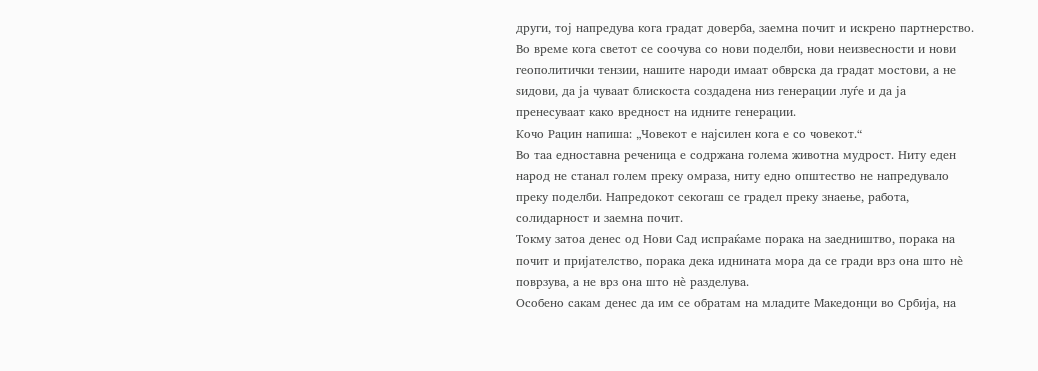други, тој напредува кога градат доверба, заемна почит и искрено партнерство.
Во време кога светот се соочува со нови поделби, нови неизвесности и нови геополитички тензии, нашите народи имаат обврска да градат мостови, а не ѕидови, да ја чуваат блискоста создадена низ генерации луѓе и да ја пренесуваат како вредност на идните генерации.
Кочо Рацин напиша: „Човекот е најсилен кога е со човекот.“
Во таа едноставна реченица е содржана голема животна мудрост. Ниту еден народ не станал голем преку омраза, ниту едно општество не напредувало преку поделби. Напредокот секогаш се градел преку знаење, работа, солидарност и заемна почит.
Токму затоа денес од Нови Сад испраќаме порака на заедништво, порака на почит и пријателство, порака дека иднината мора да се гради врз она што нѐ поврзува, а не врз она што нѐ разделува.
Особено сакам денес да им се обратам на младите Македонци во Србија, на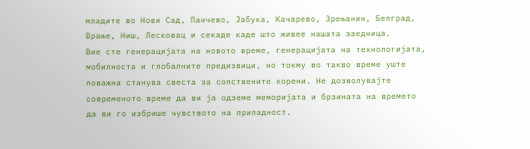младите во Нови Сад, Панчево, Јабука, Качарево, Зрењанин, Белград, Врање, Ниш, Лесковац и секаде каде што живее нашата заедница.
Вие сте генерацијата на новото време, генерацијата на технологијата, мобилноста и глобалните предизвици, но токму во такво време уште поважна станува свеста за сопствените корени. Не дозволувајте современото време да ви ја одземе меморијата и брзината на времето да ви го избрише чувството на припадност.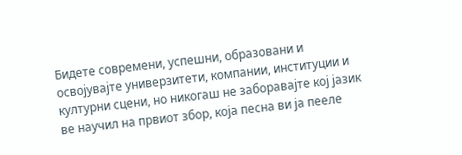Бидете современи, успешни, образовани и освојувајте универзитети, компании, институции и културни сцени, но никогаш не заборавајте кој јазик ве научил на првиот збор, која песна ви ја пееле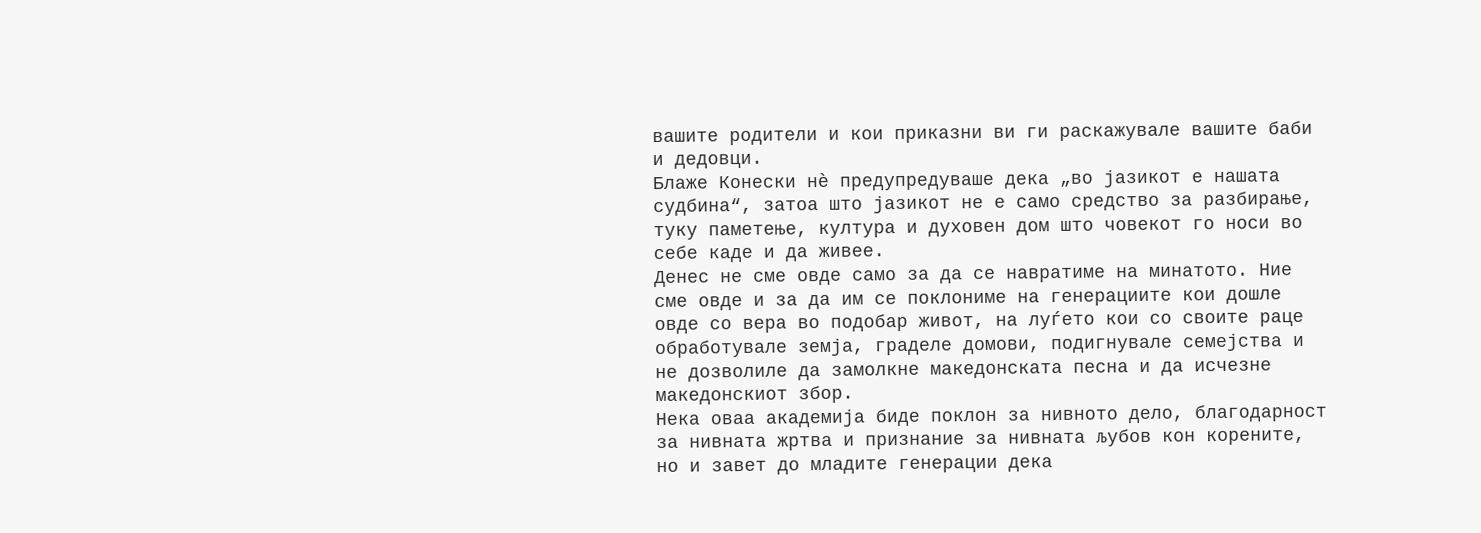вашите родители и кои приказни ви ги раскажувале вашите баби и дедовци.
Блаже Конески нѐ предупредуваше дека „во јазикот е нашата судбина“, затоа што јазикот не е само средство за разбирање, туку паметење, култура и духовен дом што човекот го носи во себе каде и да живее.
Денес не сме овде само за да се навратиме на минатото. Ние сме овде и за да им се поклониме на генерациите кои дошле овде со вера во подобар живот, на луѓето кои со своите раце обработувале земја, граделе домови, подигнувале семејства и не дозволиле да замолкне македонската песна и да исчезне македонскиот збор.
Нека оваа академија биде поклон за нивното дело, благодарност за нивната жртва и признание за нивната љубов кон корените, но и завет до младите генерации дека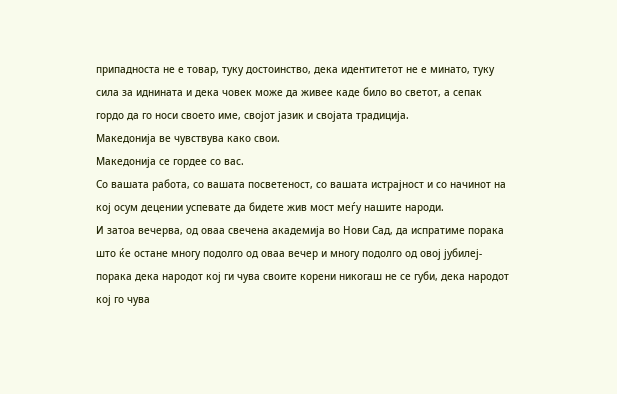припадноста не е товар, туку достоинство, дека идентитетот не е минато, туку сила за иднината и дека човек може да живее каде било во светот, а сепак гордо да го носи своето име, својот јазик и својата традиција.
Македонија ве чувствува како свои.
Македонија се гордее со вас.
Со вашата работа, со вашата посветеност, со вашата истрајност и со начинот на кој осум децении успевате да бидете жив мост меѓу нашите народи.
И затоа вечерва, од оваа свечена академија во Нови Сад, да испратиме порака што ќе остане многу подолго од оваа вечер и многу подолго од овој јубилеј- порака дека народот кој ги чува своите корени никогаш не се губи, дека народот кој го чува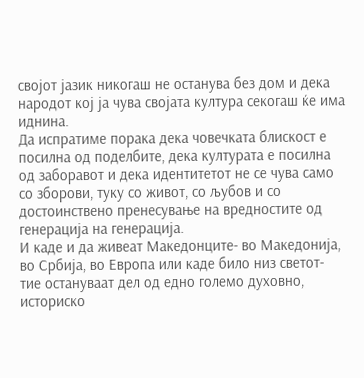својот јазик никогаш не останува без дом и дека народот кој ја чува својата култура секогаш ќе има иднина.
Да испратиме порака дека човечката блискост е посилна од поделбите, дека културата е посилна од заборавот и дека идентитетот не се чува само со зборови, туку со живот, со љубов и со достоинствено пренесување на вредностите од генерација на генерација.
И каде и да живеат Македонците- во Македонија, во Србија, во Европа или каде било низ светот- тие остануваат дел од едно големо духовно, историско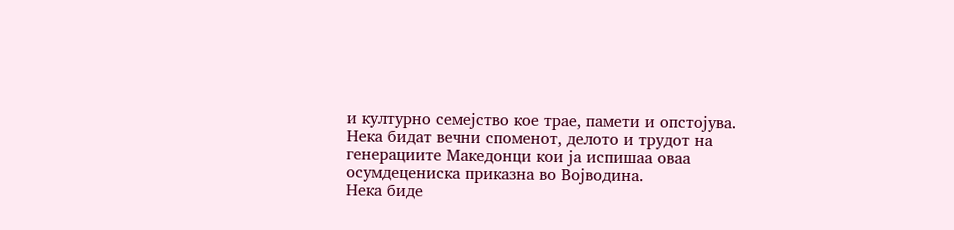и културно семејство кое трае, памети и опстојува.
Нека бидат вечни споменот, делото и трудот на генерациите Македонци кои ја испишаа оваа осумдецениска приказна во Војводина.
Нека биде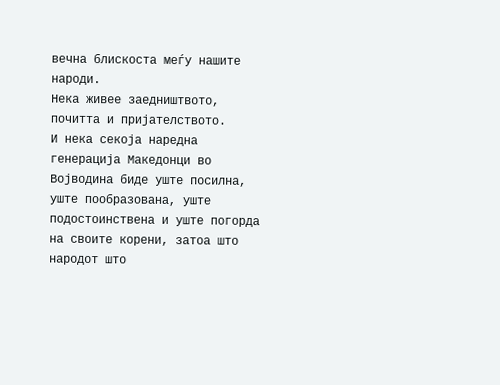вечна блискоста меѓу нашите народи.
Нека живее заедништвото, почитта и пријателството.
И нека секоја наредна генерација Македонци во Војводина биде уште посилна, уште пообразована, уште подостоинствена и уште погорда на своите корени, затоа што народот што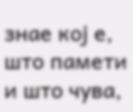знае кој е, што памети и што чува,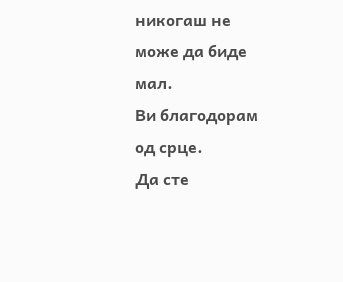никогаш не може да биде мал.
Ви благодорам од срце.
Да сте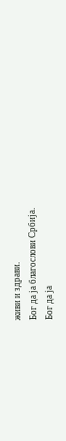живи и здрави.
Бог да ја благослови Србија.
Бог да ја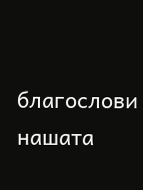благослови нашата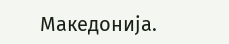Македонија.